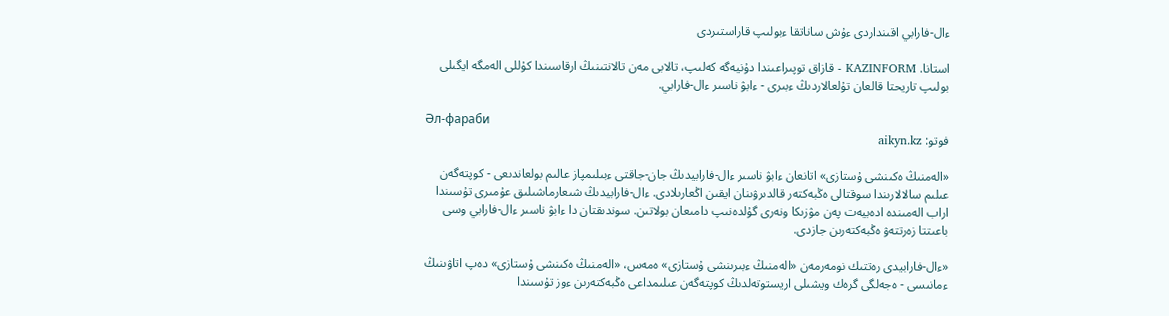ءال-فارابي اقىنداردى ءۇش ساناتقا ءبولىپ قاراستىردى

استانا. KAZINFORM - قازاق توپىراعىندا دۇنيەگە كەلىپ، تالابى مەن تالانتىنىڭ ارقاسىندا كۇللى الەمگە ايگىلى بولىپ تاريحتا قالعان تۇلعالاردىڭ ءبىرى - ءابۋ ناسىر ءال-فارابي.

Әл-фараби
فوتو: aikyn.kz

«الەمنىڭ ەكىنشى ۇستازى» اتانعان ءابۋ ناسىر ءال-فارابيدىڭ جان-جاقتى ءبىلىمپاز عالىم بولعاندىعى - كوپتەگەن عىلىم سالالارىندا سوقتالى ەڭبەكتەر قالدىرۋىنان ايقىن اڭعارىلادى. ءال-فارابيدىڭ شىعارماشىلىق عۇمىرى تۇسىندا اراب الەمىندە ادەبيەت پەن مۋزىكا ونەرى گۇلدەنىپ دامىعان بولاتىن. سوندىقتان دا ءابۋ ناسىر ءال-فارابي وسى باعىتتا زەرتتەۋ ەڭبەكتەرىن جازدى.

«ءال-فارابيدى رەتتىك نومەرمەن «الەمنىڭ ءبىرىنشى ۇستازى» ەمەس، «الەمنىڭ ەكىنشى ۇستازى» دەپ اتاۋىنىڭ ءمانىسى - ەجەلگى گرەك ويشىلى اريستوتەلدىڭ كوپتەگەن عىلىمداعى ەڭبەكتەرىن ءوز تۇسىندا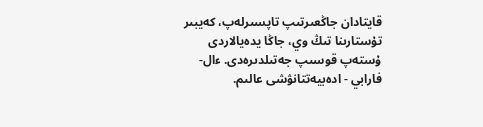قايتادان جاڭعىرتىپ تاپسىرلەپ، كەيبىر تۇستارىنا تىڭ وي، جاڭا يدەيالاردى ۇستەپ قوسىپ جەتىلدىرەدى. ءال-فارابي - ادەبيەتتانۋشى عالىم.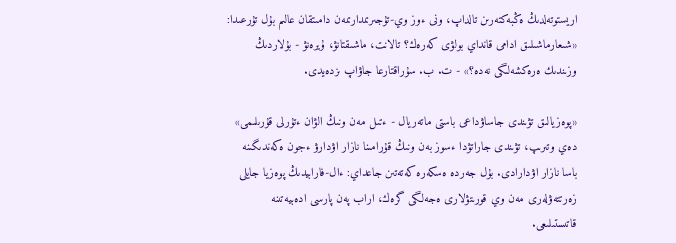اريستوتەلدىڭ ەڭبەكتەرىن تالداپ، ونى ءوز وي-تۇجىرىمدارىمەن دامىتقان عالىم بۇل تۇرعىدا: «شىعارماشىلىق ادامى قانداي بولۋى كەرەك؟ تالانت، ماشىقتانۋ، ۇيرەنۋ - بۇلاردىڭ وزىندىك ەرەكشەلىگى نەدە؟» - ت. ب. سۇراقتارعا جاۋاپ ىزدەيدى.

«پوەزيالىق تۋىندى جاساۋداعى باستى ماتەريال - ءتىل مەن ونىڭ الۋان ءتۇرلى قۇرىلىمى» دەي وتىرىپ، تۋىندى جاراتۋدا ءسوز بەن ونىڭ قۇرامىنا نازار اۋدارۋ ءجون ەكەندىگىنە باسا نازار اۋدارادى. بۇل جەردە ەسكەرە كەتەتىن جاعداي: ءال-فارابيدىڭ پوەزيا جايلى زەرتتەۋلەرى مەن وي قورىتۋلارى ەجەلگى گرەك، اراب پەن پارسى ادەبيەتىنە قاتىستىلىعى.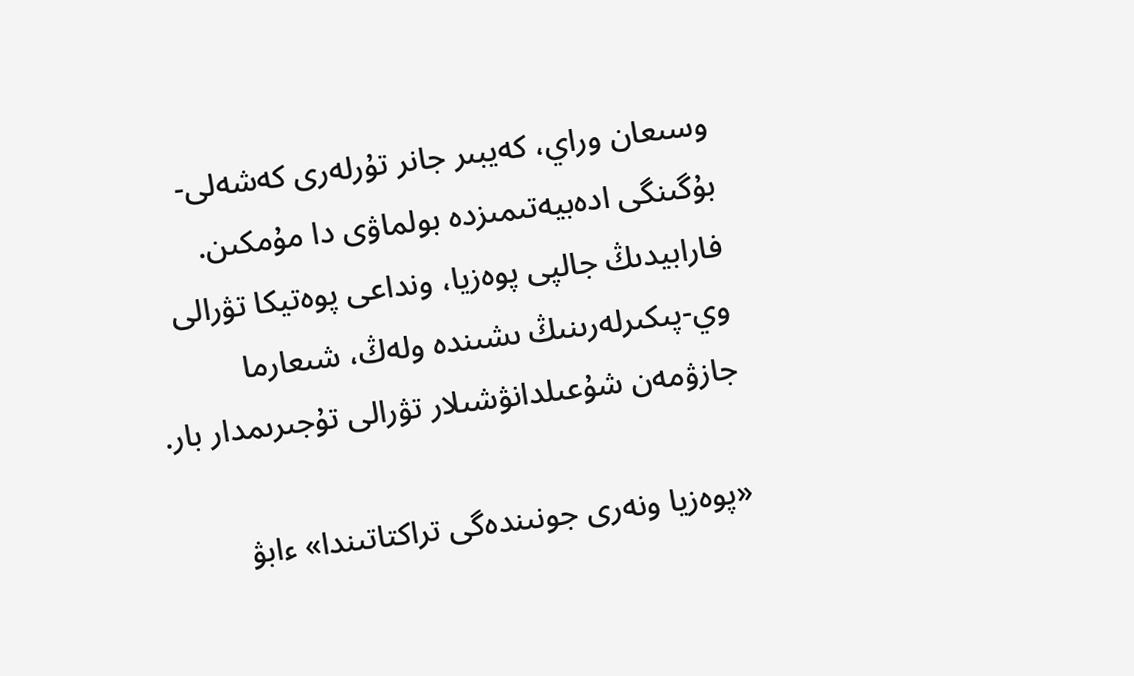وسىعان وراي، كەيبىر جانر تۇرلەرى كەشەلى-بۇگىنگى ادەبيەتىمىزدە بولماۋى دا مۇمكىن. فارابيدىڭ جالپى پوەزيا، ونداعى پوەتيكا تۋرالى وي-پىكىرلەرىنىڭ ىشىندە ولەڭ، شىعارما جازۋمەن شۇعىلدانۋشىلار تۋرالى تۇجىرىمدار بار.

«پوەزيا ونەرى جونىندەگى تراكتاتىندا» ءابۋ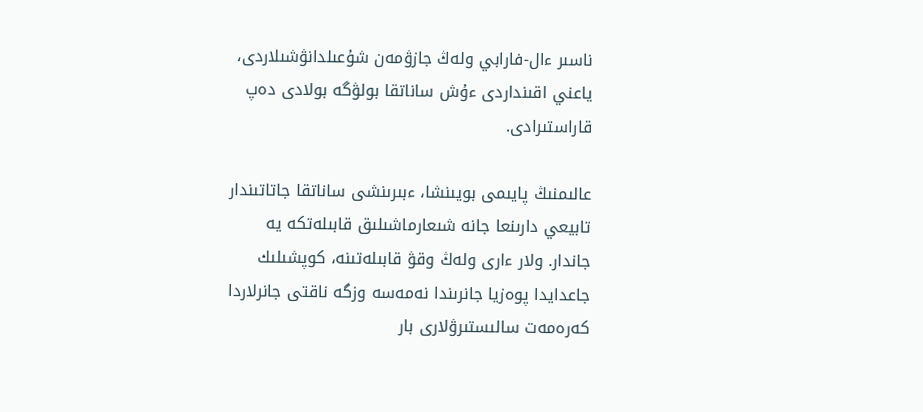ناسىر ءال-فارابي ولەڭ جازۋمەن شۇعىلدانۋشىلاردى، ياعني اقىنداردى ءۇش ساناتقا بولۋگە بولادى دەپ قاراستىرادى.

عالىمنىڭ پايىمى بويىنشا، ءبىرىنشى ساناتقا جاتاتىندار تابيعي دارىنعا جانە شىعارماشىلىق قابىلەتكە يە جاندار. ولار ءارى ولەڭ وقۋ قابىلەتىنە، كوپشىلىك جاعدايدا پوەزيا جانرىندا نەمەسە وزگە ناقتى جانرلاردا كەرەمەت سالىستىرۋلارى بار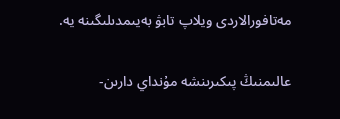مەتافورالاردى ويلاپ تابۋ بەيىمدىلىگىنە يە.

عالىمنىڭ پىكىرىنشە مۇنداي دارىن-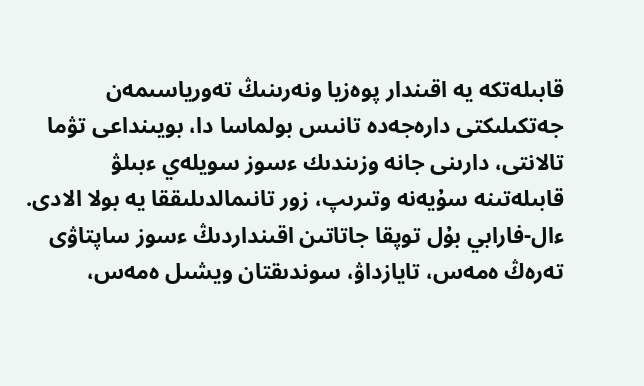قابىلەتكە يە اقىندار پوەزيا ونەرىنىڭ تەورياسىمەن جەتكىلىكتى دارەجەدە تانىس بولماسا دا، بويىنداعى تۋما تالانتى، دارىنى جانە وزىندىك ءسوز سويلەي ءبىلۋ قابىلەتىنە سۇيەنە وتىرىپ، زور تانىمالدىلىققا يە بولا الادى. ءال-فارابي بۇل توپقا جاتاتىن اقىنداردىڭ ءسوز ساپتاۋى تەرەڭ ەمەس، تايازداۋ، سوندىقتان ويشىل ەمەس،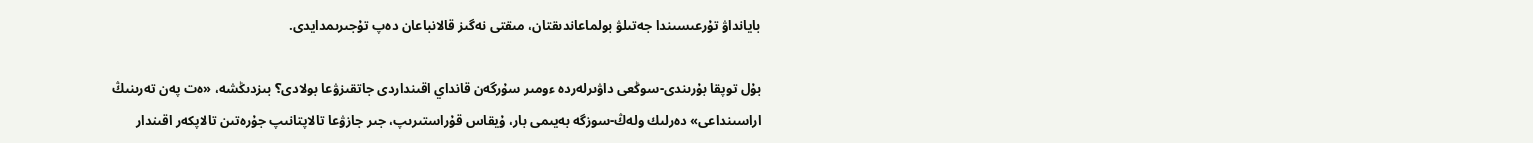بايانداۋ تۇرعىسىندا جەتىلۋ بولماعاندىقتان، مىقتى نەگىز قالانباعان دەپ تۇجىرىمدايدى.

بۇل توپقا بۇرىندى-سوڭعى داۋىرلەردە ءومىر سۇرگەن قانداي اقىنداردى جاتقىزۋعا بولادى؟ بىزدىڭشە، «ەت پەن تەرىنىڭ اراسىنداعى» دەرلىك ولەڭ-سوزگە بەيىمى بار، ۇيقاس قۇراستىرىپ، جىر جازۋعا تالاپتانىپ جۇرەتىن تالاپكەر اقىندار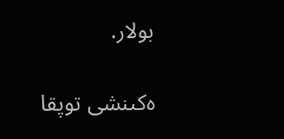بولار.

ەكىنشى توپقا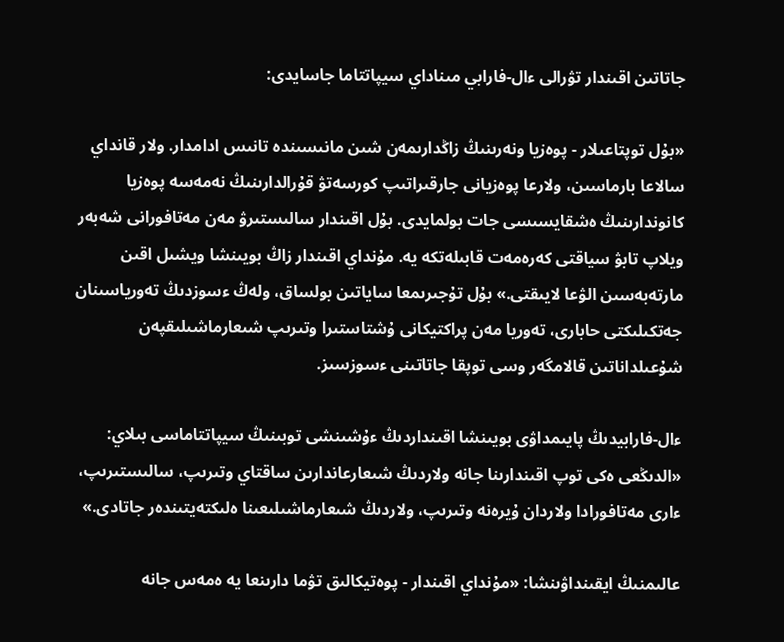جاتاتىن اقىندار تۋرالى ءال-فارابي مىناداي سيپاتتاما جاسايدى:

«بۇل توپتاعىلار - پوەزيا ونەرىنىڭ زاڭدارىمەن شىن مانىسىندە تانىس ادامدار. ولار قانداي سالاعا بارماسىن، ولارعا پوەزيانى جارقىراتىپ كورسەتۋ قۇرالدارىنىڭ نەمەسە پوەزيا كانوندارىنىڭ ەشقايسىسى جات بولمايدى. بۇل اقىندار سالىستىرۋ مەن مەتافورانى شەبەر ويلاپ تابۋ سياقتى كەرەمەت قابىلەتكە يە. مۇنداي اقىندار زاڭ بويىنشا ويشىل اقىن مارتەبەسىن الۋعا لايىقتى.» بۇل تۇجىرىمعا ساياتىن بولساق، ولەڭ ءسوزدىڭ تەورياسىنان جەتكىلىكتى حابارى، تەوريا مەن پراكتيكانى ۇشتاستىرا وتىرىپ شىعارماشىلىقپەن شۇعىلداناتىن قالامگەر وسى توپقا جاتاتىنى ءسوزسىز.

ءال-فارابيدىڭ پايىمداۋى بويىنشا اقىنداردىڭ ءۇشىنشى توبىنىڭ سيپاتتاماسى بىلاي: «الدىڭعى ەكى توپ اقىندارىنا جانە ولاردىڭ شىعارعاندارىن ساقتاي وتىرىپ، سالىستىرىپ، ءارى مەتافورادا ولاردان ۇيرەنە وتىرىپ، ولاردىڭ شىعارماشىلىعىنا ەلىكتەيتىندەر جاتادى.»

عالىمنىڭ ايقىنداۋىنشا: «مۇنداي اقىندار - پوەتيكالىق تۋما دارىنعا يە ەمەس جانە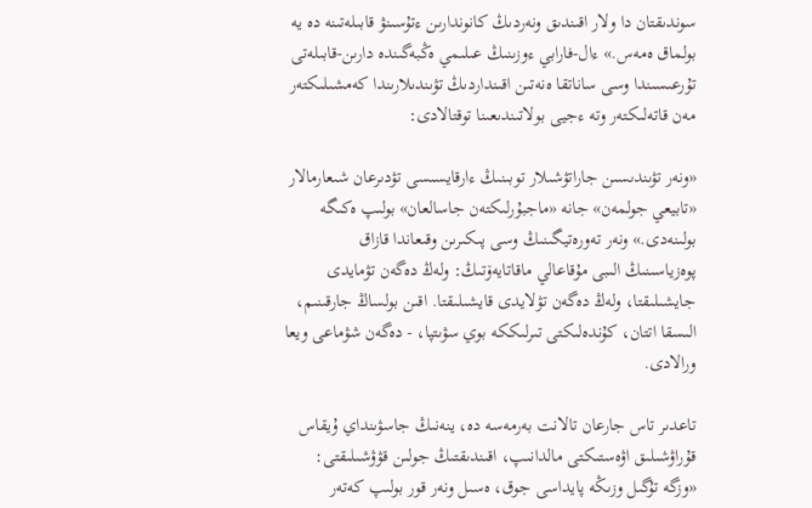سوندىقتان دا ولار اقىندىق ونەردىڭ كانوندارىن ءتۇسىنۋ قابىلەتىنە دە يە بولماق ەمەس.» ءال-فارابي ءوزىنىڭ عىلىمي ەڭبەگىندە دارىن-قابىلەتى تۇرعىسىندا وسى ساناتقا ەنەتىن اقىنداردىڭ تۋىندىلارىندا كەمشىلىكتەر مەن قاتەلىكتەر وتە ءجيى بولاتىندىعىنا توقتالادى:

«ونەر تۋىندىسىن جاراتۋشىلار توبىنىڭ ءارقايسىسى تۋدىرعان شىعارمالار «تابيعي جولمەن» جانە «ماجبۇرلىكتەن جاسالعان» بولىپ ەكىگە بولىنەدى.» ونەر تەورەتيگىنىڭ وسى پىكىرىن وقىعاندا قازاق پوەزياسىنىڭ الىبى مۇقاعالي ماقاتايەۆتىڭ: ولەڭ دەگەن تۋمايدى جايشىلىقتا، ولەڭ دەگەن تۋلايدى قايشىلىقتا. اقىن بولساڭ جارقىنىم، الىسقا اتتان، كۇندەلىكتى تىرلىككە بوي سۋىتپا، - دەگەن شۋماعى ويعا ورالادى.

تاعدىر تاس جارعان تالانت بەرمەسە دە، ينەنىڭ جاسۋىنداي ۇيقاس قۇراۋشىلىق اۋەستىكتى مالدانىپ، اقىندىقتىڭ جولىن قۋۋشىلىقتى: «وزگە تۇگىل وزىڭە پايداسى جوق، ەسىل ونەر قور بولىپ كەتەر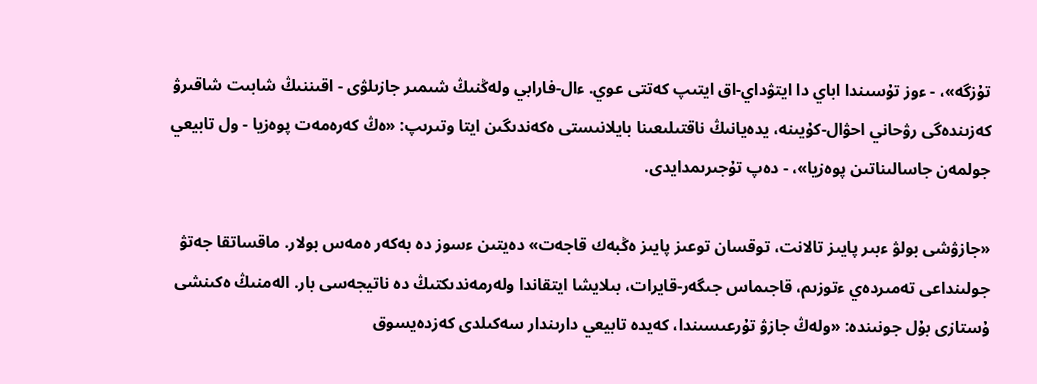تۇزگە»، - ءوز تۇسىندا اباي دا ايتۋداي-اق ايتىپ كەتتى عوي. ءال-فارابي ولەڭنىڭ شىمىر جازىلۋى - اقىننىڭ شابىت شاقىرۋ كەزىندەگى رۋحاني احۋال-كۇيىنە، يدەيانىڭ ناقتىلىعىنا بايلانىستى ەكەندىگىن ايتا وتىرىپ: «ەڭ كەرەمەت پوەزيا - ول تابيعي جولمەن جاسالىناتىن پوەزيا»، - دەپ تۇجىرىمدايدى.

«جازۋشى بولۋ ءبىر پايىز تالانت، توقسان توعىز پايىز ەڭبەك قاجەت» دەيتىن ءسوز دە بەكەر ەمەس بولار. ماقساتقا جەتۋ جولىنداعى تەمىردەي ءتوزىم، قاجىماس جىگەر-قايرات، بىلايشا ايتقاندا ولەرمەندىكتىڭ دە ناتيجەسى بار. الەمنىڭ ەكىنشى ۇستازى بۇل جونىندە: «ولەڭ جازۋ تۇرعىسىندا، كەيدە تابيعي دارىندار سەكىلدى كەزدەيسوق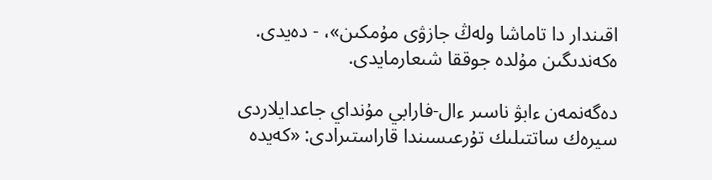اقىندار دا تاماشا ولەڭ جازۋى مۇمكىن»، - دەيدى. ەكەندىگىن مۇلدە جوققا شىعارمايدى.

دەگەنمەن ءابۋ ناسىر ءال-فارابي مۇنداي جاعدايلاردى سيرەك ساتتىلىك تۇرعىسىندا قاراستىرادى: «كەيدە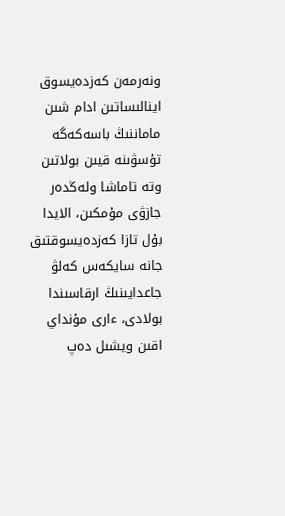ونەرمەن كەزدەيسوق اينالىساتىن ادام شىن ماماننىڭ باسەكەگە تۇسۋىنە قيىن بولاتىن وتە تاماشا ولەڭدەر جازۋى مۇمكىن، الايدا بۇل تازا كەزدەيسوقتىق جانە سايكەس كەلۋ جاعدايىنىڭ ارقاسىندا بولادى، ءارى مۇنداي اقىن ويشىل دەپ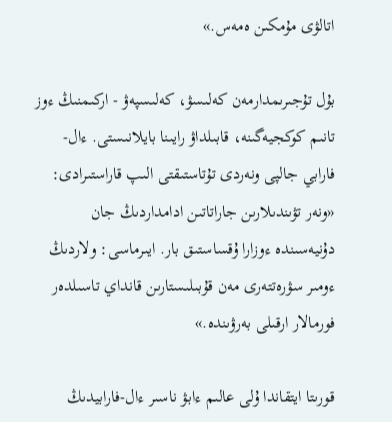اتالۋى مۇمكىن ەمەس.»

بۇل تۇجىرىمدارمەن كەلىسۋ، كەلىسپەۋ - اركىمنىڭ ءوز تانىم كوكجيەگىنە، قابىلداۋ رايىنا بايلانىستى. ءال-فارابي جالپى ونەردى تۇتاستىقتى الىپ قاراستىرادى: «ونەر تۋىندىلارىن جاراتاتىن ادامداردىڭ جان دۇنيەسىندە ءوزارا ۇقساستىق بار. ايىرماسى: ولاردىڭ ءومىر سۋرەتتەرى مەن قۇبىلىستارىن قانداي تاسىلدەر فورمالار ارقىلى بەرۋىندە.»

قورىتا ايتقاندا ۇلى عالىم ءابۋ ناسىر ءال-فارابيدىڭ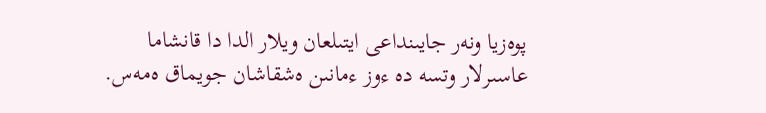پوەزيا ونەر جايىنداعى ايتىلعان ويلار الدا دا قانشاما عاسىرلار وتسە دە ءوز ءمانىن ەشقاشان جويماق ەمەس.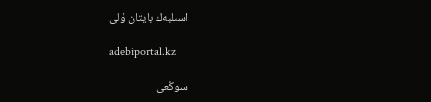اسىلبەك بايتان ۇلى

adebiportal.kz

سوڭعى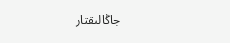جاڭالىقتار